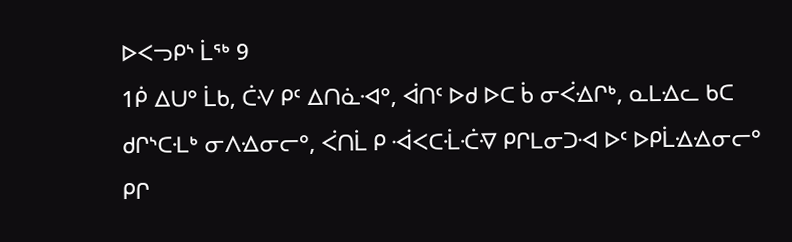ᐅᐸᓓᑭᔅ ᒫᕐᒃ 9
1ᑮ ᐃᑌᐤ ᒫᑲ, ᑖᐺ ᑭᑦ ᐃᑎᓈᐗᐤ, ᐋᑎᑦ ᐅᑯ ᐅᑕ ᑳ ᓂᐹᐎᒋᒃ, ᓇᒪᐎᓚ ᑲᑕ ᑯᒋᔅᑕᒶᒃ ᓂᐱᐎᓂᓕᐤ, ᐹᑎᒫ ᑭ ᐙᐸᑕᒸᑣᐌ ᑭᒋᒪᓂᑐᐗ ᐅᑦ ᐅᑭᒫᐎᐎᓂᓕᐤ ᑭᒋ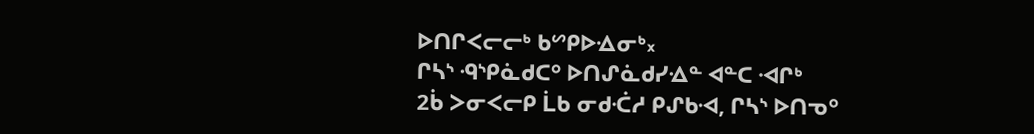ᐅᑎᒋᐸᓕᓕᒃ ᑲᔥᑭᐅᐎᓂᒃ᙮
ᒋᓴᔅ ᑴᔅᑭᓈᑯᑕᐤ ᐅᑎᔑᓈᑯᓯᐎᓐ ᐊᓐᑕ ᐗᒋᒃ
2ᑳ ᐳᓂᐸᓕᑭ ᒫᑲ ᓂᑯᑣᓱ ᑭᔑᑲᐗ, ᒋᓴᔅ ᐅᑎᓀᐤ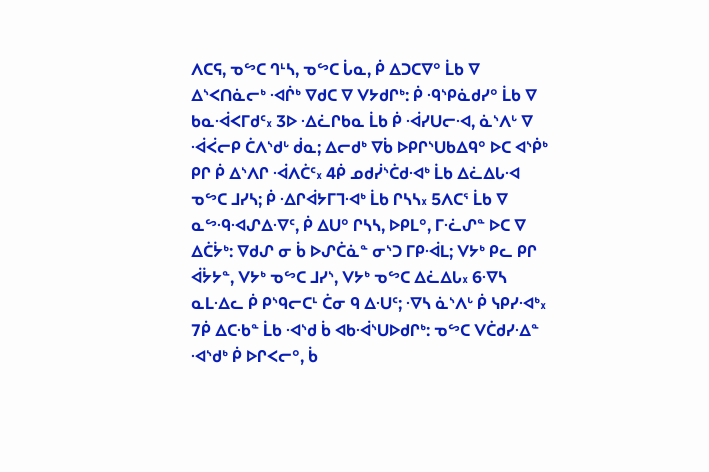ᐱᑕᕋ, ᓀᔥᑕ ᒉᒻᓴ, ᓀᔥᑕ ᒑᓇ, ᑮ ᐃᑐᑕᐁᐤ ᒫᑲ ᐁ ᐃᔅᐸᑎᓈᓕᒃ ᐗᒌᒃ ᐁᑯᑕ ᐁ ᐯᔭᑯᒋᒃ: ᑮ ᑴᔅᑭᓈᑯᓯᐤ ᒫᑲ ᐁ ᑲᓇᐙᐸᒥᑯᑦ᙮ 3ᐅ ᐎᓛᒋᑲᓇ ᒫᑲ ᑮ ᐙᓯᑌᓕᐗ, ᓈᔅᐱᒡ ᐁ ᐙᐹᓕᑭ ᑖᐱᔅᑯᒡ ᑰᓇ; ᐃᓕᑯᒃ ᐁᑳ ᐅᑭᒋᔅᑌᑲᐃᑫᐤ ᐅᑕ ᐊᔅᑮᒃ ᑭᒋ ᑮ ᐃᔅᐱᒋ ᐙᐱᑖᑦ᙮ 4ᑮ ᓄᑯᓰᔅᑖᑯᐗᒃ ᒫᑲ ᐃᓛᐃᒐᐗ ᓀᔥᑕ ᒧᓯᓴ; ᑮ ᐎᒋᐋᔭᒥᒣᐗᒃ ᒫᑲ ᒋᓴᓴ᙮ 5ᐱᑕᕐ ᒫᑲ ᐁ ᓇᔥᑴᐗᔑᐃᐌᑦ, ᑮ ᐃᑌᐤ ᒋᓴᓴ, ᐅᑭᒪᐤ, ᒥᓨᔑᓐ ᐅᑕ ᐁ ᐃᑖᔮᒃ: ᐁᑯᔑ ᓂ ᑳ ᐅᔑᑖᓈᓐ ᓂᔅᑐ ᒥᑭᐙᒪ; ᐯᔭᒃ ᑭᓚ ᑭᒋ ᐋᔮᔭᓐ, ᐯᔭᒃ ᓀᔥᑕ ᒧᓯᔅ, ᐯᔭᒃ ᓀᔥᑕ ᐃᓛᐃᒐ᙮ 6ᐌᓴ ᓇᒪᐎᓚ ᑮ ᑭᔅᑫᓕᑕᒻ ᑖᓂ ᑫ ᐃᑗᑦ; ᐌᓴ ᓈᔅᐱᒡ ᑮ ᓭᑭᓯᐗᒃ᙮
7ᑮ ᐃᑕᑾᓐ ᒫᑲ ᐗᔅᑯ ᑳ ᐊᑲᐙᔅᑌᐅᑯᒋᒃ: ᓀᔥᑕ ᐯᑖᑯᓯᐎᓐ ᐗᔅᑯᒃ ᑮ ᐅᒋᐸᓕᐤ, ᑳ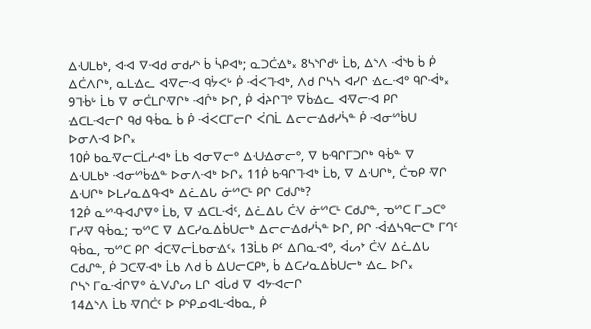ᐃᑗᒪᑲᒃ, ᐊᐗ ᐁᐗᑯ ᓂᑯᓯᔅ ᑳ ᓵᑭᐊᒃ; ᓇᑐᑖᐎᒃ᙮ 8ᓴᔅᒋᑯᒡ ᒫᑲ, ᐃᔅᐱ ᐙᔅᑲ ᑳ ᑮ ᐃᑖᐱᒋᒃ, ᓇᒪᐎᓚ ᐊᐌᓕᐗ ᑫᔮᐸᒡ ᑮ ᐙᐸᒣᐗᒃ, ᐱᑯ ᒋᓴᓴ ᐊᓯᒋ ᐎᓚᐗᐤ ᑫᒋᐙᒃ᙮
9ᒣᒀᒡ ᒫᑲ ᐁ ᓂᑖᒪᒋᐌᒋᒃ ᐗᒌᒃ ᐅᒋ, ᑮ ᐋᔨᒋᒣᐤ ᐁᑳᐎᓚ ᐊᐌᓕᐗ ᑭᒋ ᐎᑕᒪᐗᓕᒋ ᑫᑯ ᑫᒀᓇ ᑳ ᑮ ᐙᐸᑕᒥᓕᒋ ᐹᑎᒫ ᐃᓕᓕᐎᑯᓯᓵᓐ ᑮ ᐗᓂᔥᑳᑌ ᐅᓂᐱᐗ ᐅᒋ᙮
10ᑮ ᑲᓇᐌᓕᑕᒫᓱᐗᒃ ᒫᑲ ᐊᓂᐁᓕᐤ ᐃᑗᐎᓂᓕᐤ, ᐁ ᑲᑴᒋᒥᑐᒋᒃ ᑫᒀᓐ ᐁ ᐃᑗᒪᑲᒃ ᐗᓂᔥᑳᐎᓐ ᐅᓂᐱᐗᒃ ᐅᒋ᙮ 11ᑮ ᑲᑴᒋᒣᐗᒃ ᒫᑲ, ᐁ ᐃᑗᒋᒃ, ᑖᓀᑭ ᐌᒋ ᐃᑗᒋᒃ ᐅᒪᓯᓇᐃᑫᐗᒃ ᐃᓛᐃᒐ ᓃᔥᑕᒻ ᑭᒋ ᑕᑯᔑᒃ?
12ᑮ ᓇᔥᑴᐗᔑᐁᐤ ᒫᑲ, ᐁ ᐎᑕᒪᐙᑦ, ᐃᓛᐃᒐ ᑖᐺ ᓃᔥᑕᒻ ᑕᑯᔑᓐ, ᓀᔥᑕ ᒥᓗᑕᐤ ᒥᓯᐌ ᑫᒀᓇ; ᓀᔥᑕ ᐁ ᐃᑕᓯᓇᐃᑳᑌᓕᒃ ᐃᓕᓕᐎᑯᓯᓵᓐ ᐅᒋ, ᑭᒋ ᐙᐎᓴᑫᓕᑕᒃ ᒥᒉᑦ ᑫᒀᓇ, ᓀᔥᑕ ᑭᒋ ᐋᑕᐌᓕᒫᑲᓂᐎᑦ᙮ 13ᒫᑲ ᑭᑦ ᐃᑎᓇᐗᐤ, ᐋᔕᔾ ᑖᐺ ᐃᓛᐃᒐ ᑕᑯᔑᓐ, ᑮ ᑐᑕᐌᐗᒃ ᒫᑲ ᐱᑯ ᑳ ᐃᑌᓕᑕᑭᒃ, ᑳ ᐃᑕᓯᓇᐃᑳᑌᓕᒃ ᐎᓚ ᐅᒋ᙮
ᒋᓴᔅ ᒥᓇᐙᒋᐁᐤ ᓈᐯᔑᔕ ᒪᒋ ᐊᒑᑯ ᐁ ᐊᔭᐗᓕᒋ
14ᐃᔅᐱ ᒫᑲ ᐌᑎᑖᑦ ᐅ ᑭᔅᑭᓄᐊᒪᐙᑲᓇ, ᑮ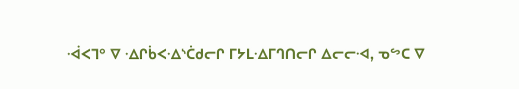ᐙᐸᒣᐤ ᐁ ᐎᒋᑳᐸᐎᔅᑖᑯᓕᒋ ᒥᔭᒪᐎᒥᒉᑎᓕᒋ ᐃᓕᓕᐗ, ᓀᔥᑕ ᐁ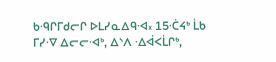ᑲᑴᒋᒥᑯᓕᒋ ᐅᒪᓯᓇᐃᑫᐗ᙮ 15ᑣᔦᒃ ᒫᑲ ᒥᓯᐌ ᐃᓕᓕᐗᒃ, ᐃᔅᐱ ᐎᐋᐸᒫᒋᒃ,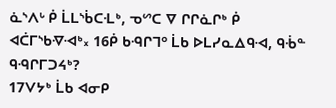ᓈᔅᐱᒡ ᑮ ᒫᒪᔅᑳᑕᒶᒃ, ᓀᔥᑕ ᐁ ᒋᒋᓈᒋᒃ ᑮ ᐊᑖᒥᔅᑲᐌᐗᒃ᙮ 16ᑮ ᑲᑴᒋᒣᐤ ᒫᑲ ᐅᒪᓯᓇᐃᑫᐗ, ᑫᒀᓐ ᑫᑴᒋᒥᑐᔦᒃ?
17ᐯᔭᒃ ᒫᑲ ᐊᓂᑭ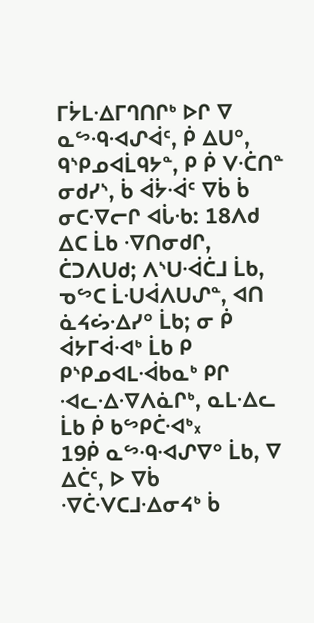ᒥᔮᒪᐎᒥᒉᑎᒋᒃ ᐅᒋ ᐁ ᓇᔥᑴᐗᔑᐋᑦ, ᑮ ᐃᑌᐤ, ᑫᔅᑭᓄᐊᒫᑫᔭᓐ, ᑭ ᑮ ᐯᑣᑎᓐ ᓂᑯᓯᔅ, ᑳ ᐋᔮᐙᑦ ᐁᑳ ᑳ ᓂᑕᐌᓕᒋ ᐊᒑᑾ: 18ᐱᑯ ᐃᑕ ᒫᑲ ᐌᑎᓂᑯᒋ, ᑖᑐᐱᑌᑯ; ᐱᔅᑌᐙᑖᒧ ᒫᑲ, ᓀᔥᑕ ᒫᑗᐋᐱᑌᔑᓐ, ᐊᑎ ᓈᔦᔖᐎᓯᐤ ᒫᑲ; ᓂ ᑮ ᐋᔭᒥᐋᐗᒃ ᒫᑲ ᑭ ᑭᔅᑭᓄᐊᒪᐙᑲᓇᒃ ᑭᒋ ᐗᓚᐎᐌᐱᓈᒋᒃ, ᓇᒪᐎᓚ ᒫᑲ ᑮ ᑲᔥᑭᑖᐗᒃ᙮
19ᑮ ᓇᔥᑴᐗᔑᐁᐤ ᒫᑲ, ᐁ ᐃᑖᑦ, ᐅ ᐁᑳ ᐌᑖᐺᑕᒧᐎᓂᔦᒃ ᑳ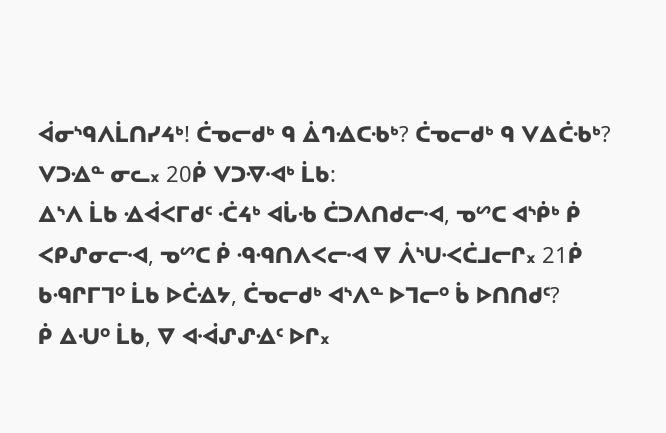ᐋᓂᔅᑫᐱᒫᑎᓯᔦᒃ! ᑖᓀᓕᑯᒃ ᑫ ᐄᒉᐎᑕᑾᒃ? ᑖᓀᓕᑯᒃ ᑫ ᐯᐃᑖᑾᒃ? ᐯᑐᐎᓐ ᓂᓚ᙮ 20ᑮ ᐯᑐᐌᐗᒃ ᒫᑲ:
ᐃᔅᐱ ᒫᑲ ᐎᐋᐸᒥᑯᑦ ᑣᔦᒃ ᐊᒑᑾ ᑖᑐᐱᑎᑯᓕᐗ, ᓀᔥᑕ ᐊᔅᑮᒃ ᑮ ᐸᑭᔑᓂᓕᐗ, ᓀᔥᑕ ᑮ ᑴᑴᑎᐱᐸᓕᐗ ᐁ ᐲᔅᑌᑄᑖᒧᓕᒋ᙮ 21ᑮ ᑲᑴᒋᒥᒣᐤ ᒫᑲ ᐅᑖᐎᔭ, ᑖᓀᓕᑯᒃ ᐊᔅᐱᓐ ᐅᒣᓕᐤ ᑳ ᐅᑎᑎᑯᑦ?
ᑮ ᐃᑗᐤ ᒫᑲ, ᐁ ᐊᐙᔑᔑᐎᑦ ᐅᒋ᙮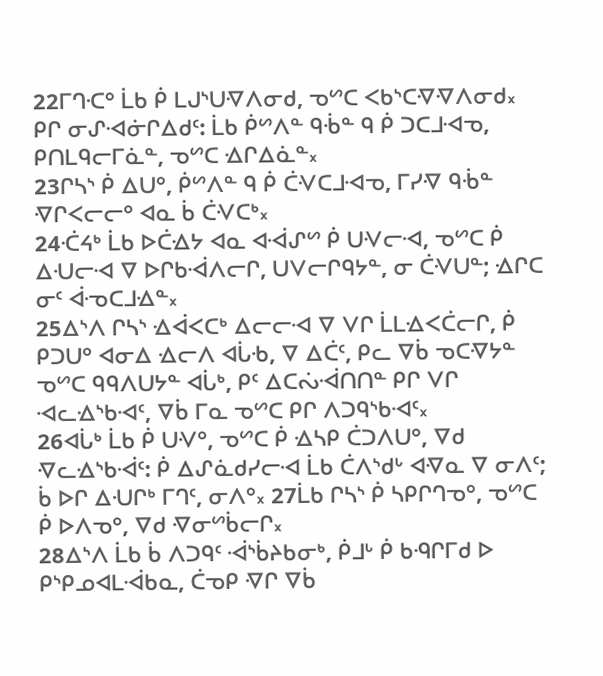22ᒥᒉᑡᐤ ᒫᑲ ᑮ ᒪᒍᔅᑌᐌᐱᓂᑯ, ᓀᔥᑕ ᐸᑲᔅᑕᐌᐌᐱᓂᑯ᙮ ᑭᒋ ᓂᔑᐗᓃᒋᐃᑯᑦ: ᒫᑲ ᑮᔥᐱᓐ ᑫᒀᓐ ᑫ ᑮ ᑐᑕᒧᐗᓀ, ᑭᑎᒪᑫᓕᒥᓈᓐ, ᓀᔥᑕ ᐎᒋᐃᓈᓐ᙮
23ᒋᓴᔅ ᑮ ᐃᑌᐤ, ᑮᔥᐱᓐ ᑫ ᑮ ᑖᐺᑕᒧᐗᓀ, ᒥᓯᐌ ᑫᒀᓐ ᐌᒋᐸᓕᓕᐤ ᐊᓇ ᑳ ᑖᐺᑕᒃ᙮
24ᑣᔦᒃ ᒫᑲ ᐅᑖᐎᔭ ᐊᓇ ᐊᐙᔑᔥ ᑮ ᑌᐺᓕᐗ, ᓀᔥᑕ ᑮ ᐃᑗᓕᐗ ᐁ ᐅᒋᑲᐙᐱᓕᒋ, ᑌᐯᓕᒋᑫᔭᓐ, ᓂ ᑖᐺᑌᓐ; ᐎᒋᑕ ᓂᑦ ᐋᓉᑕᒧᐎᓐ᙮
25ᐃᔅᐱ ᒋᓴᔅ ᐎᐋᐸᑕᒃ ᐃᓕᓕᐗ ᐁ ᐯᒋ ᒫᒪᐎᐸᑖᓕᒋ, ᑮ ᑭᑐᑌᐤ ᐊᓂᐃ ᐎᓕᐱ ᐊᒑᑾ, ᐁ ᐃᑖᑦ, ᑭᓚ ᐁᑳ ᓀᑕᐌᔭᓐ ᓀᔥᑕ ᑫᑫᐱᑌᔭᓐ ᐊᒑᒃ, ᑭᑦ ᐃᑕᔔᐙᑎᑎᓐ ᑭᒋ ᐯᒋ ᐗᓚᐎᔅᑲᐗᑦ, ᐁᑳ ᒥᓇ ᓀᔥᑕ ᑭᒋ ᐱᑐᑫᔅᑲᐗᑦ᙮
26ᐊᒑᒃ ᒫᑲ ᑮ ᑌᐺᐤ, ᓀᔥᑕ ᑮ ᐎᓴᑭ ᑖᑐᐱᑌᐤ, ᐁᑯ ᐌᓚᐎᔅᑲᐙᑦ: ᑮ ᐃᔑᓈᑯᓯᓕᐗ ᒫᑲ ᑖᐱᔅᑯᒡ ᐊᐌᓇ ᐁ ᓂᐱᑦ; ᑳ ᐅᒋ ᐃᑗᒋᒃ ᒥᒉᑦ, ᓂᐱᐤ᙮ 27ᒫᑲ ᒋᓴᔅ ᑮ ᓴᑭᒋᒉᓀᐤ, ᓀᔥᑕ ᑮ ᐅᐱᓀᐤ, ᐁᑯ ᐌᓂᔥᑳᓕᒋ᙮
28ᐃᔅᐱ ᒫᑲ ᑳ ᐱᑐᑫᑦ ᐙᔅᑳᔨᑲᓂᒃ, ᑮᒧᒡ ᑮ ᑲᑴᒋᒥᑯ ᐅ ᑭᔅᑭᓄᐊᒪᐙᑲᓇ, ᑖᓀᑭ ᐌᒋ ᐁᑳ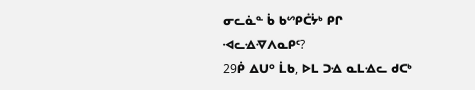ᓂᓚᓈᓐ ᑳ ᑲᔥᑭᑖᔮᒃ ᑭᒋ ᐗᓚᐎᐌᐱᓇᑭᑦ?
29ᑮ ᐃᑌᐤ ᒫᑲ, ᐅᒪ ᑐᐎ ᓇᒪᐎᓚ ᑯᑕᒃ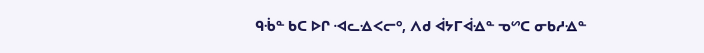ᑫᒀᓐ ᑲᑕ ᐅᒋ ᐗᓚᐎᐸᓕᐤ, ᐱᑯ ᐋᔭᒥᐋᐎᓐ ᓀᔥᑕ ᓂᑲᓱᐎᓐ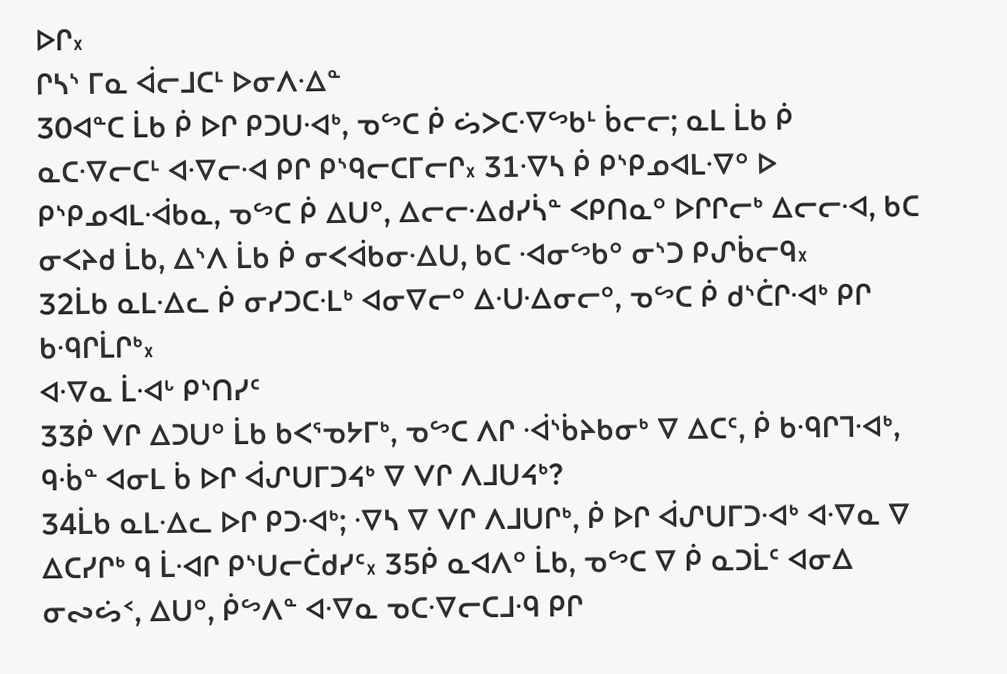ᐅᒋ᙮
ᒋᓴᔅ ᒥᓇ ᐋᓕᒧᑕᒻ ᐅᓂᐱᐎᓐ
30ᐊᓐᑕ ᒫᑲ ᑮ ᐅᒋ ᑭᑐᑌᐗᒃ, ᓀᔥᑕ ᑮ ᔖᐳᑕᐌᔥᑲᒻ ᑳᓕᓕ; ᓇᒪ ᒫᑲ ᑮ ᓇᑕᐌᓕᑕᒻ ᐊᐌᓕᐗ ᑭᒋ ᑭᔅᑫᓕᑕᒥᓕᒋ᙮ 31ᐌᓴ ᑮ ᑭᔅᑭᓄᐊᒪᐌᐤ ᐅ ᑭᔅᑭᓄᐊᒪᐙᑲᓇ, ᓀᔥᑕ ᑮ ᐃᑌᐤ, ᐃᓕᓕᐎᑯᓯᓵᓐ ᐸᑭᑎᓇᐤ ᐅᒋᒋᓕᒃ ᐃᓕᓕᐗ, ᑲᑕ ᓂᐸᔨᑯ ᒫᑲ, ᐃᔅᐱ ᒫᑲ ᑮ ᓂᐸᐋᑲᓂᐎᑌ, ᑲᑕ ᐗᓂᔥᑲᐤ ᓂᔅᑐ ᑭᔑᑳᓕᑫ᙮
32ᒫᑲ ᓇᒪᐎᓚ ᑮ ᓂᓯᑐᑕᒶᒃ ᐊᓂᐁᓕᐤ ᐃᑗᐎᓂᓕᐤ, ᓀᔥᑕ ᑮ ᑯᔅᑖᒋᐗᒃ ᑭᒋ ᑲᑴᒋᒫᒋᒃ᙮
ᐊᐌᓇ ᒫᐗᒡ ᑭᔅᑎᓯᑦ
33ᑮ ᐯᒋ ᐃᑐᑌᐤ ᒫᑲ ᑲᐸᕐᓀᔭᒥᒃ, ᓀᔥᑕ ᐱᒋ ᐙᔅᑳᔨᑲᓂᒃ ᐁ ᐃᑕᑦ, ᑮ ᑲᑴᒋᒣᐗᒃ, ᑫᒀᓐ ᐊᓂᒪ ᑳ ᐅᒋ ᐋᔑᑌᒥᑐᔦᒃ ᐁ ᐯᒋ ᐱᒧᑌᔦᒃ?
34ᒫᑲ ᓇᒪᐎᓚ ᐅᒋ ᑭᑐᐗᒃ; ᐌᓴ ᐁ ᐯᒋ ᐱᒧᑌᒋᒃ, ᑮ ᐅᒋ ᐋᔑᑌᒥᑐᐗᒃ ᐊᐌᓇ ᐁ ᐃᑕᓯᒋᒃ ᑫ ᒫᐗᒋ ᑭᔅᑌᓕᑖᑯᓯᑦ᙮ 35ᑮ ᓇᐊᐱᐤ ᒫᑲ, ᓀᔥᑕ ᐁ ᑮ ᓇᑐᒫᑦ ᐊᓂᐃ ᓂᔓᔖᑉ, ᐃᑌᐤ, ᑮᔥᐱᓐ ᐊᐌᓇ ᓀᑕᐌᓕᑕᒧᑴ ᑭᒋ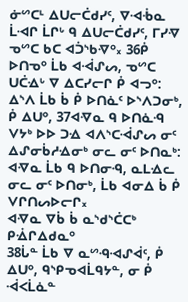ᓃᔥᑕᒻ ᐃᑌᓕᑖᑯᓯᑦ, ᐁᐗᒀᓇ ᒫᐗᒋ ᒫᒋᒡ ᑫ ᐃᑌᓕᑖᑯᓯᑦ, ᒥᓯᐌ ᓀᔥᑕ ᑲᑕ ᐊᑑᔅᑲᐌᐤ᙮ 36ᑮ ᐅᑎᓀᐤ ᒫᑲ ᐊᐙᔑᔕ, ᓀᔥᑕ ᑌᑖᐎᒡ ᐁ ᐃᑕᓯᓕᒋ ᑮ ᐊᓓᐤ: ᐃᔅᐱ ᒫᑲ ᑳ ᑮ ᐅᑎᓈᑦ ᐅᔅᐱᑐᓂᒃ, ᑮ ᐃᑌᐤ, 37ᐊᐌᓇ ᑫ ᐅᑎᓈᑴ ᐯᔭᒃ ᐅᐅ ᑐᐎ ᐊᐱᔅᑕᐙᔑᔕ ᓂᑦ ᐃᔑᓂᑳᓱᐎᓂᒃ ᓂᓚ ᓂᑦ ᐅᑎᓇᒃ: ᐊᐌᓇ ᒫᑲ ᑫ ᐅᑎᓂᑴ, ᓇᒪᐎᓚ ᓂᓚ ᓂᑦ ᐅᑎᓂᒃ, ᒫᑲ ᐊᓂᐃ ᑳ ᑮ ᐯᒋᑎᔕᐅᓕᒋ᙮
ᐊᐌᓇ ᐁᑳ ᑳ ᓇᔅᑯᔅᑖᑕᒃ ᑭᐐᒋᐃᑯᓇᐤ
38ᒑᓐ ᒫᑲ ᐁ ᓇᔥᑴᐗᔑᐋᑦ, ᑮ ᐃᑌᐤ, ᑫᔅᑭᓀᐊᒫᑫᔭᓐ, ᓂ ᑮ ᐙᐸᒫᓈᓐ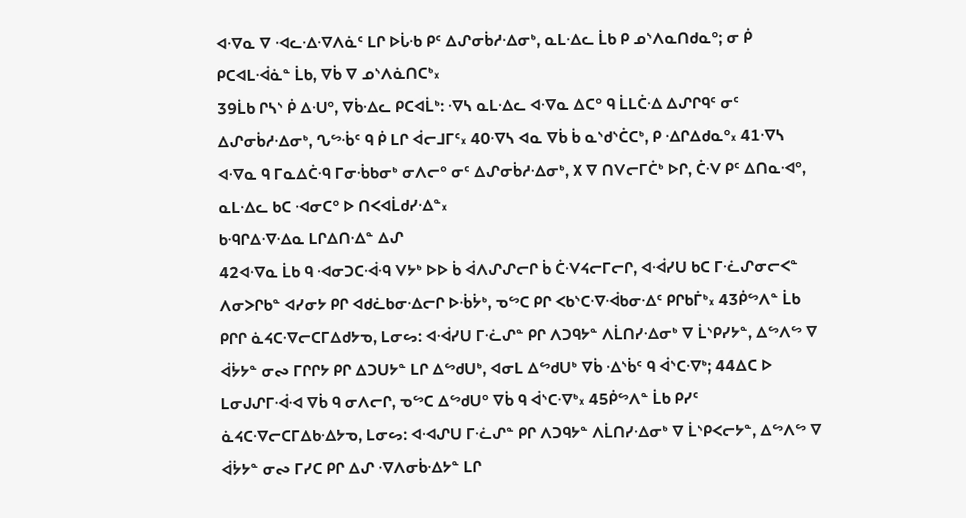ᐊᐌᓇ ᐁ ᐗᓚᐎᐌᐱᓈᑦ ᒪᒋ ᐅᒑᑾ ᑭᑦ ᐃᔑᓂᑳᓱᐎᓂᒃ, ᓇᒪᐎᓚ ᒫᑲ ᑭ ᓄᔅᐱᓇᑎᑯᓇᐤ; ᓂ ᑮ ᑭᑕᐊᒪᐙᓈᓐ ᒫᑲ, ᐁᑳ ᐁ ᓄᔅᐱᓈᑎᑕᒃ᙮
39ᒫᑲ ᒋᓴᔅ ᑮ ᐃᑗᐤ, ᐁᑳᐎᓚ ᑭᑕᐊᒫᒃ: ᐌᓴ ᓇᒪᐎᓚ ᐊᐌᓇ ᐃᑕᐤ ᑫ ᒫᒪᑖᐎ ᐃᔑᒋᑫᑦ ᓂᑦ ᐃᔑᓂᑳᓱᐎᓂᒃ, ᔐᔥᒀᑦ ᑫ ᑮ ᒪᒋ ᐋᓕᒧᒥᑦ᙮ 40ᐌᓴ ᐊᓇ ᐁᑳ ᑳ ᓇᔅᑯᔅᑖᑕᒃ, ᑭ ᐎᒋᐃᑯᓇᐤ᙮ 41ᐌᓴ ᐊᐌᓇ ᑫ ᒥᓇᐃᑖᑴ ᒥᓂᒀᑲᓂᒃ ᓂᐱᓕᐤ ᓂᑦ ᐃᔑᓂᑳᓱᐎᓂᒃ, ᙭ ᐁ ᑎᐯᓕᒥᑖᒃ ᐅᒋ, ᑖᐺ ᑭᑦ ᐃᑎᓇᐗᐤ, ᓇᒪᐎᓚ ᑲᑕ ᐗᓂᑕᐤ ᐅ ᑎᐸᐊᒫᑯᓯᐎᓐ᙮
ᑲᑴᒋᐃᐌᐎᓇ ᒪᒋᐃᑎᐎᓐ ᐃᔑ
42ᐊᐌᓇ ᒫᑲ ᑫ ᐗᓂᑐᑕᐙᑴ ᐯᔭᒃ ᐅᐅ ᑳ ᐋᐱᔑᔑᓕᒋ ᑳ ᑖᐺᔦᓕᒥᓕᒋ, ᐊᐙᓯᑌ ᑲᑕ ᒥᓨᔑᓂᓕᐸᓐ ᐱᓂᐳᒋᑲᓐ ᐊᓯᓂᔭ ᑭᒋ ᐊᑯᓛᑲᓂᐎᓕᒋ ᐅᒀᔮᒃ, ᓀᔥᑕ ᑭᒋ ᐸᑲᔅᑕᐌᐙᑲᓂᐎᑦ ᑭᒋᑲᒦᒃ᙮ 43ᑮᔥᐱᓐ ᒫᑲ ᑭᒋᒋ ᓈᔦᑕᐌᓕᑕᒥᐃᑯᔭᓀ, ᒪᓂᔕ: ᐊᐙᓯᑌ ᒥᓨᔑᓐ ᑭᒋ ᐱᑐᑫᔭᓐ ᐱᒫᑎᓯᐎᓂᒃ ᐁ ᒫᔅᑭᓯᔭᓐ, ᐃᔥᐱᔥ ᐁ ᐋᔮᔭᓐ ᓂᔓ ᒥᒋᒋᔭ ᑭᒋ ᐃᑐᑌᔭᓐ ᒪᒋ ᐃᔥᑯᑌᒃ, ᐊᓂᒪ ᐃᔥᑯᑌᒃ ᐁᑳ ᐎᔅᑳᑦ ᑫ ᐋᔅᑕᐌᒃ; 44ᐃᑕ ᐅ ᒪᓂᒍᔑᒥᐙᐗ ᐁᑳ ᑫ ᓂᐱᓕᒋ, ᓀᔥᑕ ᐃᔥᑯᑌᐤ ᐁᑳ ᑫ ᐋᔅᑕᐌᒃ᙮ 45ᑮᔥᐱᓐ ᒫᑲ ᑭᓯᑦ ᓈᔦᑕᐌᓕᑕᒥᐃᑲᐎᔭᓀ, ᒪᓂᔕ: ᐊᐗᔑᑌ ᒥᓨᔑᓐ ᑭᒋ ᐱᑐᑫᔭᓐ ᐱᒫᑎᓯᐎᓂᒃ ᐁ ᒫᔅᑭᐸᓕᔭᓐ, ᐃᔥᐱᔥ ᐁ ᐋᔮᔭᓐ ᓂᔓ ᒥᓯᑕ ᑭᒋ ᐃᔑ ᐌᐱᓂᑳᐎᔭᓐ ᒪᒋ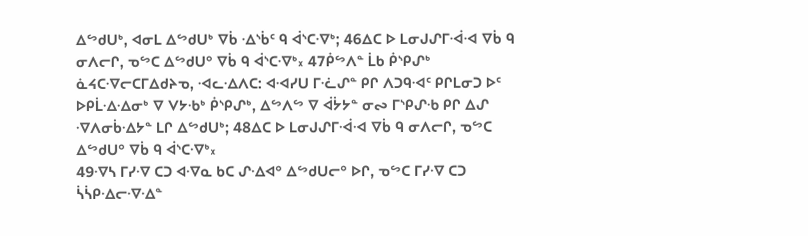ᐃᔥᑯᑌᒃ, ᐊᓂᒪ ᐃᔥᑯᑌᒃ ᐁᑳ ᐎᔅᑳᑦ ᑫ ᐋᔅᑕᐌᒃ; 46ᐃᑕ ᐅ ᒪᓂᒍᔑᒥᐙᐗ ᐁᑳ ᑫ ᓂᐱᓕᒋ, ᓀᔥᑕ ᐃᔥᑯᑌᐤ ᐁᑳ ᑫ ᐋᔅᑕᐌᒃ᙮ 47ᑮᔥᐱᓐ ᒫᑲ ᑮᔅᑭᔑᒃ ᓈᔦᑕᐌᓕᑕᒥᐃᑯᔨᓀ, ᐗᓚᐎᐱᑕ: ᐊᐗᓯᑌ ᒥᓨᔑᓐ ᑭᒋ ᐱᑐᑫᐗᑦ ᑭᒋᒪᓂᑐ ᐅᑦ ᐅᑭᒫᐎᐎᓂᒃ ᐁ ᐯᔭᑾᒃ ᑮᔅᑭᔑᒃ, ᐃᔥᐱᔥ ᐁ ᐋᔮᔭᓐ ᓂᔓ ᒥᔅᑭᔑᑾ ᑭᒋ ᐃᔑ ᐌᐱᓂᑳᐎᔭᓐ ᒪᒋ ᐃᔥᑯᑌᒃ; 48ᐃᑕ ᐅ ᒪᓂᒍᔑᒥᐙᐗ ᐁᑳ ᑫ ᓂᐱᓕᒋ, ᓀᔥᑕ ᐃᔥᑯᑌᐤ ᐁᑳ ᑫ ᐋᔅᑕᐌᒃ᙮
49ᐌᓴ ᒥᓯᐌ ᑕᑐ ᐊᐌᓇ ᑲᑕ ᔑᐎᐊᐤ ᐃᔥᑯᑌᓕᐤ ᐅᒋ, ᓀᔥᑕ ᒥᓯᐌ ᑕᑐ ᓵᓵᑭᐎᓕᐌᐎᓐ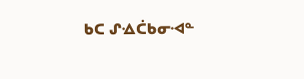ᑲᑕ ᔑᐎᑖᑲᓂᐗᓐ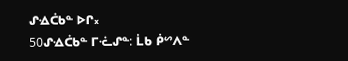ᔑᐎᑖᑲᓐ ᐅᒋ᙮
50ᔑᐎᑖᑲᓐ ᒥᓨᔑᓐ: ᒫᑲ ᑮᔥᐱᓐ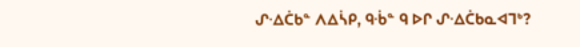ᔑᐎᑖᑲᓐ ᐱᐃᓵᑭ, ᑫᒀᓐ ᑫ ᐅᒋ ᔑᐎᑖᑲᓇᐊᒣᒃ?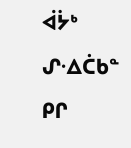ᐋᔮᒃ ᔑᐎᑖᑲᓐ ᑭᒋ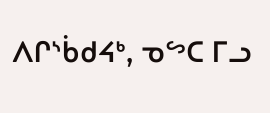ᐱᒋᔅᑳᑯᔦᒃ, ᓀᔥᑕ ᒥᓗ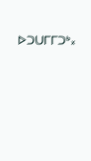ᐅᑐᑌᒥᒥᑐᒃ᙮